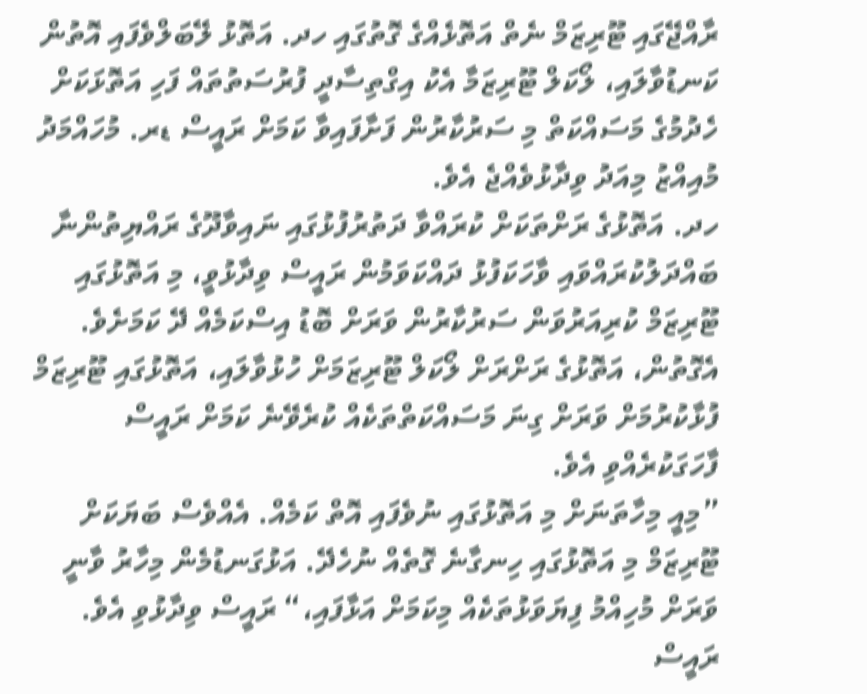ރާއްޖޭގައި ޓޫރިޒަމް ނެތް އަތޮޅެއްގެ ގޮތުގައި ހދ. އަތޮޅު ލޭބަލްވެފައި އޮތުން ކަނޑުވާލައި، ލޯކަލް ޓޫރިޒަމާ އެކު އިގްތިސާދީ ފުރުސަތުތައް ފަހި އަތޮޅަކަށް ހެދުމުގެ މަސައްކަތް މި ސަރުކާރުން ފަށާފައިވާ ކަމަށް ރައީސް ޑރ. މުހައްމަދު މުއިއްޒު މިއަދު ވިދާޅުވެއްޖެ އެވެ.
ހދ. އަތޮޅުގެ ރަށްތަކަށް ކުރައްވާ ދަތުރުފުޅުގައި ނައިވާދޫގެ ރައްޔިތުންނާ ބައްދަލުކުރައްވައި ވާހަކަފުޅު ދައްކަވަމުން ރައީސް ވިދާޅުވީ، މި އަތޮޅުގައި ޓޫރިޒަމް ކުރިއަރުވަން ސަރުކާރުން ވަރަށް ބޮޑު އިސްކަމެއް ދޭ ކަމަށެވެ. އެގޮތުން، އަތޮޅުގެ ރަށްރަށް ލޯކަލް ޓޫރިޒަމަށް ހުޅުވާލައި، އަތޮޅުގައި ޓޫރިޒަމް ފުޅާކުރުމަށް ވަރަށް ގިނަ މަސައްކަތްތަކެއް ކުރެވޭނެ ކަމަށް ރައީސް ފާހަގަކުރެއްވި އެވެ.
”މިއީ މިހާތަނަށް މި އަތޮޅުގައި ނުވެފައި އޮތް ކަމެއް. އެއްވެސް ބަޔަކަށް ޓޫރިޒަމް މި އަތޮޅުގައި ހިނގާނެ ގޮތެއް ނުހެދޭ. އަޅުގަނޑުމެން މިހާރު ވާނީ ވަރަށް މުހިއްމު ފިޔަވަޅުތަކެއް މިކަމަށް އަޅާފައި،“ ރައީސް ވިދާޅުވި އެވެ.
ރައީސް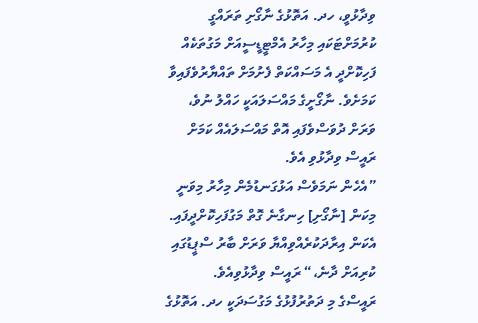ވިދާޅުވީ، ހދ. އަތޮޅުގެ ނާގޯށި ތަރައްގީ ކުރުމަށްޓަކައި މިހާރު އެމްޓީޑީސީއަށް މަގުތަކެއް ފަހިކޮށްދީ އެ މަސައްކަތް ފެށުމަށް ތައްޔާރުވެފައިވާ ކަމަށެވެ. ނާގޯށީގެ މައްސަލައަކީ ހައްލު ނުވެ، ވަރަށް ދުވަސްވެފައި އޮތް މައްސަލައެއް ކަމަށް ރައީސް ވިދާޅުވި އެވެ.
”އެހެން ނަމަވެސް އަޅުގަނޑުމެން މިހާރު މިވަނީ މިކަން [ނާގޯށި] ހިނގާނެ ގޮތް މަގުފަހިކޮށްދީފައި. އެކަން އިރާދަކުރެއްވިއްޔާ ވަރަށް ބާރު ސްޕީޑުގައި ކުރިއަށް ދާނެ،“ ރައީސް ވިދާޅުވިއެވެ.
ރައީސްގެ މި ދަތުރުފުޅުގެ މަގުސަދަކީ ހދ. އަތޮޅުގެ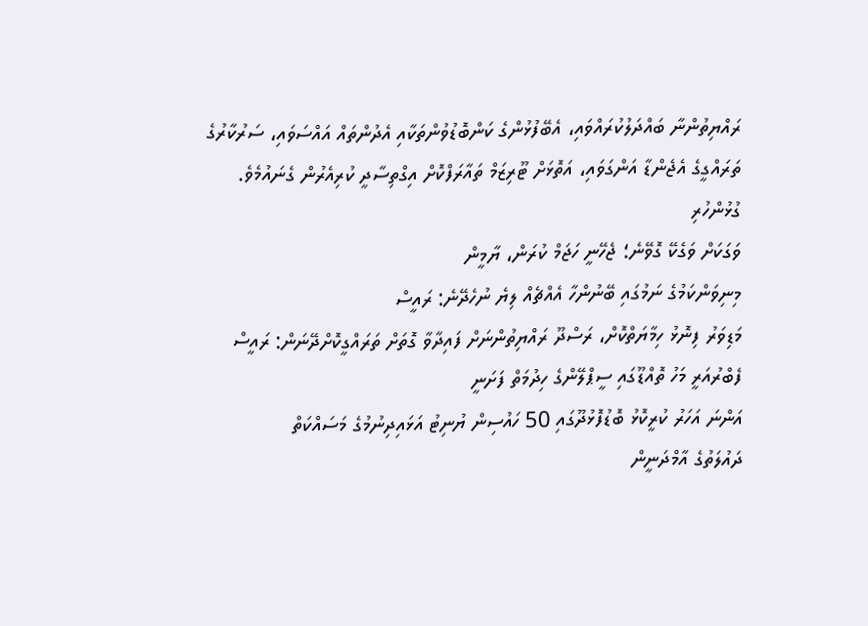ރައްޔިތުންނާ ބައްދަލުކުރައްވައި، އެބޭފުޅުންގެ ކަންބޮޑުވުންތަކާއި އެދުންތައް އައްސަވައި، ސަރުކާރުގެ ތަރައްގީގެ އެޖެންޑާ އަންގަވައި، އަތޮޅަށް ޓޫރިޒަމް ތައާރަފްކޮށް އިގްތިސާދީ ކުރިއެރުން ގެނައުމެވެ.
ގުޅުންހުރި
ވަގަކަށް ވަގެކޭ ގޮވޭނެ؛ ޖެހޭނީ ހަޖަމް ކުރަން، ޔާމީން
މިނިވަންކަމުގެ ނަމުގައި ބޭނުންހާ އެއްޗެއް ލިޔެ ނުހެދޭނެ: ރައީސް
މަޑިވަރު ފިނޮޅު ހިމާޔަތްކޮށް، ރަސްދޫ ރައްޔިތުންނަށް ފައިދާވާ ގޮތަށް ތަރައްގީކޮށްދޭނަން: ރައީސް
ފެބްރުއަރީ މަހު ތޮއްޑޫގައި ސީޕްލޭންގެ ހިދުމަތް ފަށަނީ
އަންނަ އަހަރު ކުރީކޮޅު ބޮޑުފޮޅުދޫގައި 50 ހައުސިން ޔުނިޓު އަޅައިދިނުމުގެ މަސައްކަތް
ދައުލަތުގެ އާމްދަނީން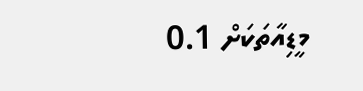މީޑިއާތަކަށް 0.1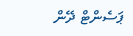ޕަސެންޓް ދޭން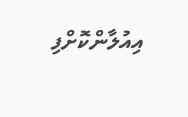އިއުލާންކޮށްފި